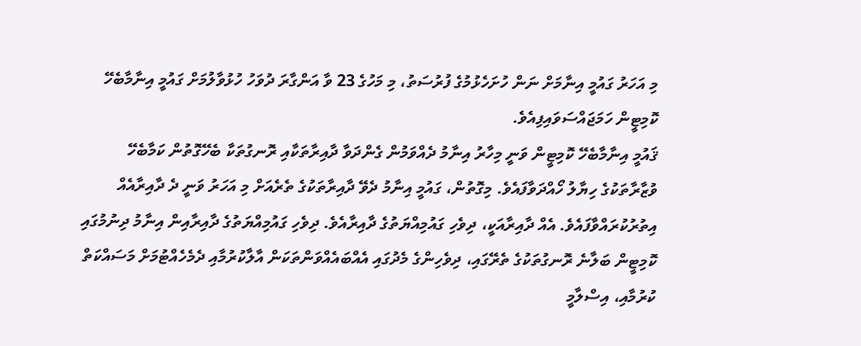މި އަހަރު ގައުމީ އިނާމަށް ނަން ހުށަހެޅުމުގެ ފުރުސަތު، މި މަހުގެ 23 ވާ އަންގާރަ ދުވަހު ހުޅުވާލުމަށް ގައުމީ އިނާމާބެހޭ ކޮމިޓީން ހަމަޖައްސަވައިފިއެވެ.
ޤައުމީ އިނާމާބެހޭ ކޮމިޓީން ވަނީ މިހާރު އިނާމު ދެއްވަމުން ގެންދަވާ ދާއިރާތަކާއި ރޮނގުތަކާ ބެހޭގޮތުން ކަމާބެހޭ ވުޒާރާތަކުގެ ހިޔާލު ހޯއްދަވާފައެވެ. މިގޮތުން، ގައުމީ އިނާމު ދެވޭ ދާއިރާތަކުގެ ތެރެއަށް މި އަހަރު ވަނީ ދެ ދާއިރާއެއް އިތުރުކުރައްވާފައެވެ. އެއް ދާއިރާއަކީ، ދިވެހި ގައުމިއްޔަތުގެ ދާއިރާއެވެ. ދިވެހި ގައުމިއްޔަތުގެ ދާއިރާއިން އިނާމު ދިނުމުގައި ކޮމިޓީން ބަލާނެ ރޮނގުތަކުގެ ތެރޭގައި، ދިވެހިންގެ މެދުގައި އެއްބައެއްވަންތަކަން އާލާކުރުމާއި ދެމެހެއްޓުމަށް މަސައްކަތް ކުރުމާއި، އިސްލާމީ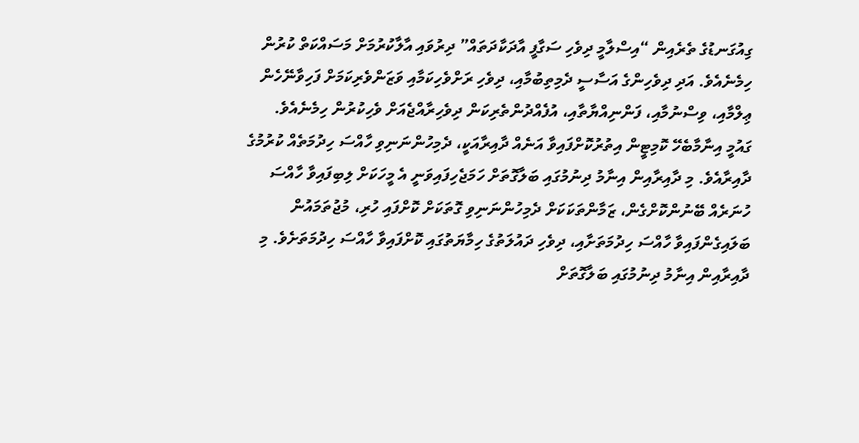ގިއުގަނޑުގެ ތެރެއިން “އިސްލާމީ ދިވެހި ސަގާފީ އާދަކާދަތައް” ދިރުވައި އާލާކުރުމަށް މަސައްކަތް ކުރުން ހިމެނެއެވެ. އަދި ދިވެހިންގެ އަސާސީ ދެމިތިބުމާއި، ދިވެހި ރަށްވެހިކަމާއި ވަޒަންވެރިކަމަށް ފަހިވާނޭހެން ޢިލްމާއި، ވިސްނުމާއި، ފަންނިއްޔާތާއި، އުފެއްދުންތެރިކަން ދިވެހިރާއްޖެއަށް ވެހިކުރުން ހިމެނެއެވެ.
ގައުމީ އިނާމާބެހޭ ކޮމިޓީން އިތުރުކޮށްފައިވާ އަނެއް ދާއިރާއަކީ، ދެމިހުންނަނިވި ހާއްސަ ހިދުމަތެއް ކުރުމުގެ ދާއިރާއެވެ. މި ދާއިރާއިން އިނާމު ދިނުމުގައި ބަލާގޮތަށް ހަމަޖެހިފައިވަނީ އެ މީހަކަށް ލިބިފައިވާ ހާއްސަ ހުނަރެއް ބޭނުންކޮށްގެން، ޒަމާންތަކަކަށް ދެމިހުންނަނިވި ގޮތަކަށް ކޮށްފައި ހުރި، މުޖުތަމައުން ބަލައިގެންފައިވާ ހާއްސަ ހިދުމަތަށާއި، ދިވެހި ދައުލަތުގެ ހިމާޔަތުގައި ކޮށްފައިވާ ހާއްސަ ހިދުމަތަށެވެ. މި ދާއިރާއިން އިނާމު ދިނުމުގައި ބަލާގޮތަށް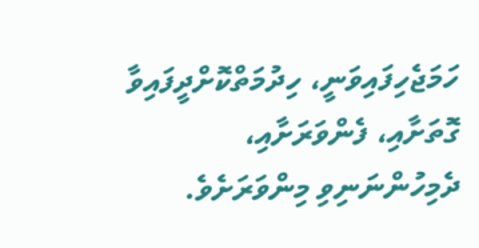ހަމަޖެހިފައިވަނީ، ހިދުމަތްކޮށްދީފައިވާ ގޮތަށާއި، ފެންވަރަށާއި، ދެމިހުންނަނިވި މިންވަރަށެވެ.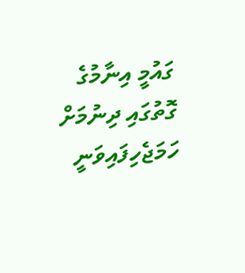ގައުމީ އިނާމުގެ ގޮތުގައި ދިނުމަށް ހަމަޖެހިފައިވަނީ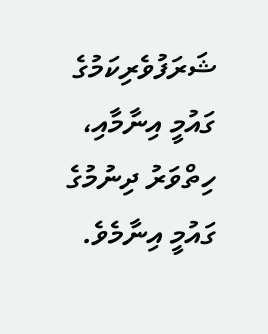ޝަރަފުވެރިކަމުގެ ގައުމީ އިނާމާއި، ހިތްވަރު ދިނުމުގެ ގައުމީ އިނާމެވެ.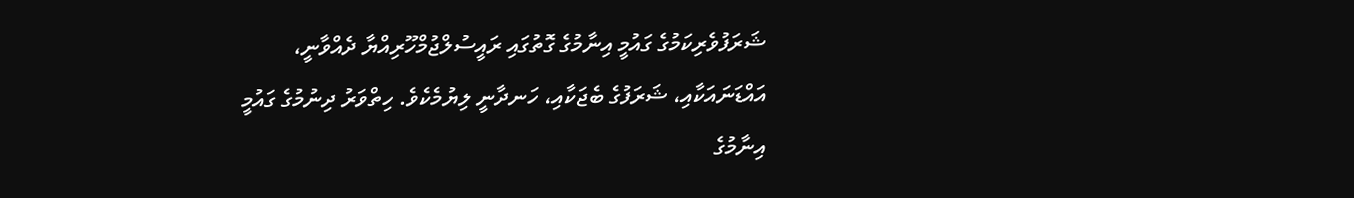ޝަރަފުވެރިކަމުގެ ގައުމީ އިނާމުގެ ގޮތުގައި ރައީސުލްޖުމްހޫރިއްޔާ ދެއްވާނީ، އައްޑަނައަކާއި، ޝަރަފުގެ ބެޖަކާއި، ހަނދާނީ ލިޔުމެކެވެ. ހިތްވަރު ދިނުމުގެ ގައުމީ އިނާމުގެ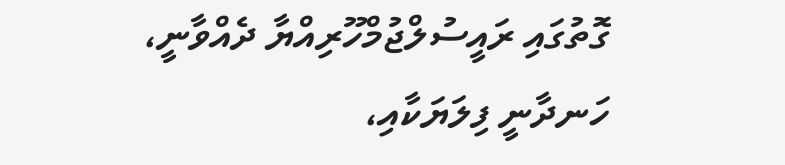ގޮތުގައި ރައީސުލްޖުމްހޫރިއްޔާ ދެއްވާނީ، ހަނދާނީ ފިލަޔަކާއި،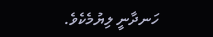ހަނދާނީ ލިޔުމެކެވެ.